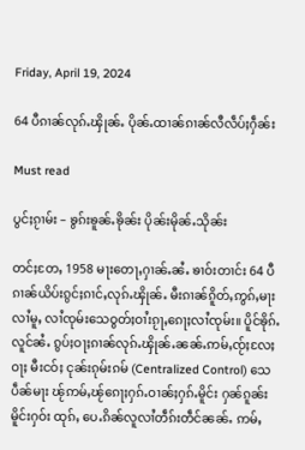Friday, April 19, 2024

64 ပီၵၢၼ်လုၵ်ႉၾိုၼ်ႉ ပိုၼ်ႉထၢၼ်ၵၢၼ်လီလဵပ်ႈႁဵၼ်း

Must read

ပွင်ႈၵႂၢမ်း – ၶွၵ်းၶူၼ်ႉၶိုၼ်း ပိုၼ်းမိုၼ်ႉသိုၼ်း

တင်ႈတႄႇ 1958 မႃးတေႃႇႁၢၼ်ႉၼႆႉ ၶၢဝ်းတၢင်း 64 ပီ ၵၢၼ်ယိပ်းၵွင်ႈၵၢင်ႇလုၵ်ႉၾိုၼ်ႉ မီးၵၢၼ်ၵိူတ်ႇဢွၵ်ႇမႃးလၢႆမူႇ လၢႆၸုမ်းသေဝွတ်ႈဝၢႆးၵႂႃႇၵေႃႈလၢႆၸုမ်း။ ပိူင်ၶိုၵ်ႉလူင်ၼႆႉ ၵွပ်ႈဝႃႈၵၢၼ်လုၵ်ႉၾိုၼ်ႉၼၼ်ႉဢမ်ႇၸႂ်ႈလႄႈဝႃႈ မီးငဝ်ႈ ငုၼ်းၵုမ်းၵမ် (Centralized Control) သေပဵၼ်မႃး ၽႂ်ဢမ်ႇၽႂ်ၵေႃႈႁၵ်ႉဝၢၼ်ႈႁၵ်ႉမိူင်း ႁၼ်ၵူၼ်းမိူင်းႁဝ်း ထုၵ်ႇ ပေႉၵိၼ်လူလၢႆတဵၵ်းတဵင်ၼၼ်ႉ ဢမ်ႇ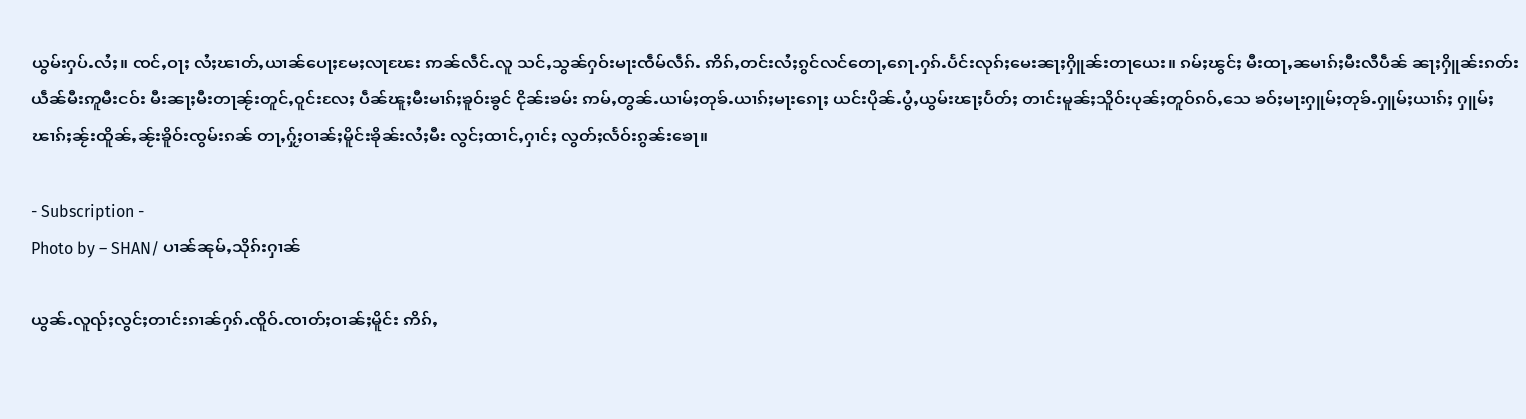ယွမ်းႁပ်ႉလႆႈ။ ၸင်ႇဝႃႈ လႆႈၽၢတ်ႇယၢၼ်ပေႃႈမႄႈလႃၽႄး ဢၼ်လဵင်ႉလူ သင်ႇသွၼ်ႁဝ်းမႃးၸဵမ်လဵၵ်ႉ ဢိၵ်ႇတင်းလႆႈၵွင်လင်တေႃႇၵေႃႉႁၵ်ႉပႅင်းလုၵ်ႈမေးၼႃႈႁိူၼ်းတႃယေး။ ၵမ်ႈၽွင်ႈ မီးထႃႇၼမၢၵ်ႈမီးလီပဵၼ် ၼႃႈႁိူၼ်းၵတ်းယဵၼ်မီးဢူမီးငဝ်း မီးၼႃႈမီးတႃၼႂ်းတူင်ႇဝူင်းလႄႈ ပဵၼ်ၽူႈမီးမၢၵ်ႈၶူဝ်းၶွင် ငိုၼ်းၶမ်း ဢမ်ႇတွၼ်ႉယၢမ်ႈတုၶ်ႉယၢၵ်ႈမႃးၵေႃႈ ယင်းပိုၼ်ႉပွႆႇယွမ်းၽႃႈပႅတ်ႈ တၢင်းမူၼ်ႈသိူဝ်းပုၼ်ႈတူဝ်ၵဝ်ႇသေ ၶဝ်ႈမႃးႁူမ်ႈတုၶ်ႉႁူမ်ႈယၢၵ်ႈ ႁူမ်ႈၽၢၵ်ႈၼႂ်းထိူၼ်ႇၼႂ်းၶိူဝ်းၸွမ်းၵၼ် တႃႇႁႂ်ႈဝၢၼ်ႈမိူင်းၶိုၼ်းလႆႈမီး လွင်ႈထၢင်ႇႁၢင်ႈ လွတ်ႈလႅဝ်းၵွၼ်းၶေႃ။

- Subscription -
Photo by – SHAN/ ပၢၼ်ၼုမ်ႇသိုၵ်းႁၢၼ်

ယွၼ်ႉလူၺ်ႈလွင်ႈတၢင်းၵၢၼ်ႁၵ်ႉၸိူဝ်ႉၸၢတ်ႈဝၢၼ်ႈမိူင်း ဢိၵ်ႇ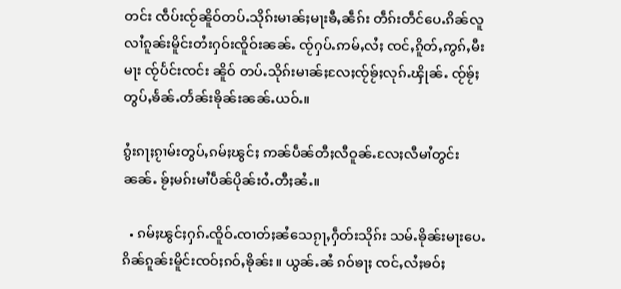တင်း ၸဵပ်းၸႂ်ၼိူဝ်တပ်ႉသိုၵ်းမၢၼ်ႈမႃးၶီႇၼဵၵ်း တဵၵ်းတဵင်ပေႉၵိၼ်လူလၢႆၵူၼ်းမိူင်းတႆးႁဝ်းၸိူဝ်းၼၼ်ႉ ၸႂ်ႁပ်ႉဢမ်ႇလႆႈ ၸင်ႇၵိူတ်ႇဢွၵ်ႇမီးမႃး ၸႂ်ပႅင်းၸင်း ၼိူဝ် တပ်ႉသိုၵ်းမၢၼ်ႈလႄႈၸႂ်ၶႂ်ႈလုၵ်ႉၾိုၼ်ႉ ၸႂ်ၶႂ်ႈတွပ်ႇၶႅၼ်ႉတႅၼ်းၶိုၼ်းၼၼ်ႉယဝ်ႉ။

ၵွႆးၵႃႈၵႂၢမ်းတွပ်ႇၵမ်ႈၽွင်ႈ ဢၼ်ပဵၼ်တီႈလီဝူၼ်ႉလႄႈလီမၢႆတွင်းၼၼ်ႉ ၶႂ်ႈမၵ်းမၢႆပဵၼ်ပိုၼ်းဝႆႉတီႈၼႆႉ။

  • ၵမ်ႈၽွင်ႈႁၵ်ႉၸိူဝ်ႉၸၢတ်ႈၼႆသေၵႂႃႇႁဵတ်းသိုၵ်း သမ်ႉၶိုၼ်းမႃးပေႉၵိၼ်ၵူၼ်းမိူင်းၸဝ်ႈၵဝ်ႇၶိုၼ်း။ ယွၼ်ႉၼႆ ၵဝ်ၶႃႈ ၸင်ႇလႆႈၶဝ်ႈ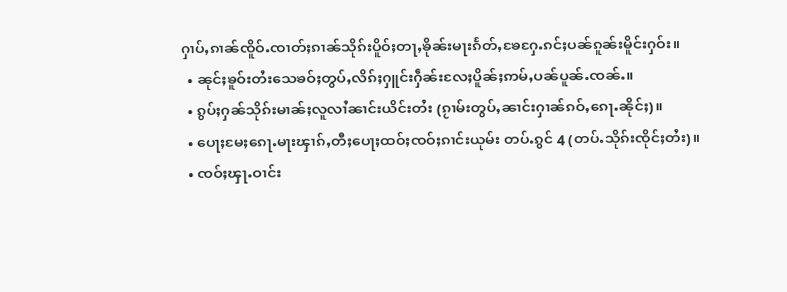ႁၢပ်ႇၵၢၼ်ၸိူဝ်ႉၸၢတ်ႈၵၢၼ်သိုၵ်းပိူဝ်ႈတႃႇၶိုၼ်းမႃးၵႅတ်ႇၶႄႁႄႉၵင်ႈပၼ်ၵူၼ်းမိူင်းႁဝ်း။
  • ၼုင်ႈၶူဝ်းတႆးသေၶဝ်ႈတွပ်ႇလိၵ်ႈႁူင်းႁဵၼ်းလႄႈပိူၼ်ႈဢမ်ႇပၼ်ပူၼ်ႉၸၼ်ႉ။
  • ၵွပ်ႈႁၼ်သိုၵ်းမၢၼ်ႈလူလၢႆၼၢင်းယိင်းတႆး (ၵႂၢမ်းတွပ်ႇၼၢင်းႁၢၼ်ၵဝ်ႇၵေႃႉၼိုင်ႈ)။
  • ပေႃႈမႄႈၵေႃႉမႃးၾၢၵ်ႇတီႈပေႃႈထဝ်ႈၸဝ်ႈၵၢင်းယုမ်း တပ်ႉၵွင် 4 (တပ်ႉသိုၵ်းၸိုင်ႈတႆး)။
  • ၸဝ်ႈၾႃႉဝၢင်း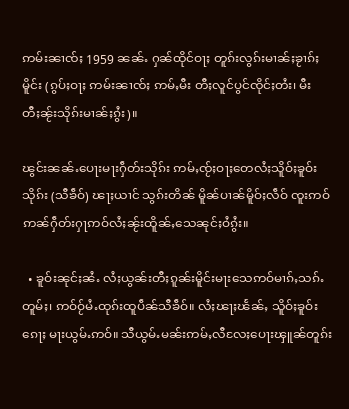ဢမ်းၼၢၸ်ႈ 1959 ၼၼ်ႉ ႁၼ်ထိုင်ဝႃႈ တူၵ်းလွၵ်းမၢၼ်ႈၶႂၢၵ်ႈမိူင်း (ၵွပ်ႈဝႃႈ ဢမ်းၼၢၸ်ႈ ဢမ်ႇမီး တီႈလူင်ပွင်ၸိုင်ႈတႆး၊ မီးတီႈၼႂ်းသိုၵ်းမၢၼ်ႈၵွႆး)။

ၽွင်းၼၼ်ႉပေႃးမႃးႁဵတ်းသိုၵ်း ဢမ်ႇၸႂ်ႈဝႃႈတေလႆႈသိူဝ်ႈၶူဝ်းသိုၵ်း (သီၶဵဝ်) ၽႃႈယၢင် သွၵ်းတိၼ် မိူၼ်ပၢၼ်မိူဝ်ႈလဵဝ် ၸူးဢဝ်ဢၼ်ႁဵတ်းႁႃဢဝ်လႆႈၼႂ်းထိူၼ်ႇသေၼုင်ႈဝႆၵွႆး။

  • ၶူဝ်းၼုင်ႈၼႆႉ လႆႈယွၼ်းတီႈၵူၼ်းမိူင်းမႃးသေဢဝ်မၢၵ်ႇသၵ်ႉတူမ်ႈ၊ ဢဝ်ဝႂ်မႆႉထုၵ်းထူပဵၼ်သီၶဵဝ်။ လႆႈၽႃႈၽႅၼ်ႇ သိူဝ်ႈၶူဝ်းၵေႃႈ မႃးယွမ်ႉဢဝ်။ သီယွမ်ႉမၼ်းဢမ်ႇလီလႄႈပေႃးၾူၼ်တူၵ်း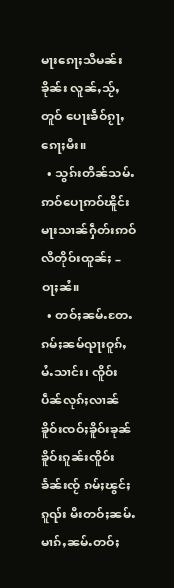မႃးၵေႃႈသီမၼ်းၶိုၼ်း လူၼ်ႇသႂ်ႇတူဝ် ပေႃးၶဵဝ်ၵႂႃႇၵေႃႈမီး။
  • သွၵ်းတိၼ်သမ်ႉ ဢဝ်ပေႃဢဝ်ၽိူင်းမႃးသၢၼ်ႁဵတ်းဢဝ် လီတိုဝ်းထူၼ်ႈ – ဝႃႈၼႆ။
  • တဝ်ႈၼမ်ႉတႄႉၵမ်ႈၼမ်ၺႃးဝူၵ်ႇမႆႉသၢင်း၊ ၸိူဝ်းပဵၼ်လုၵ်ႈလၢၼ်ၶိူဝ်းၸဝ်ႈၶိူဝ်းၶုၼ် ၶိူဝ်းၵူၼ်းၸိူဝ်းၶႅၼ်းၸႂ် ၵမ်ႈၽွင်ႈၵူၺ်း မီးတဝ်ႈၼမ်ႉမၢၵ်ႇၼမ်ႉတဝ်ႈ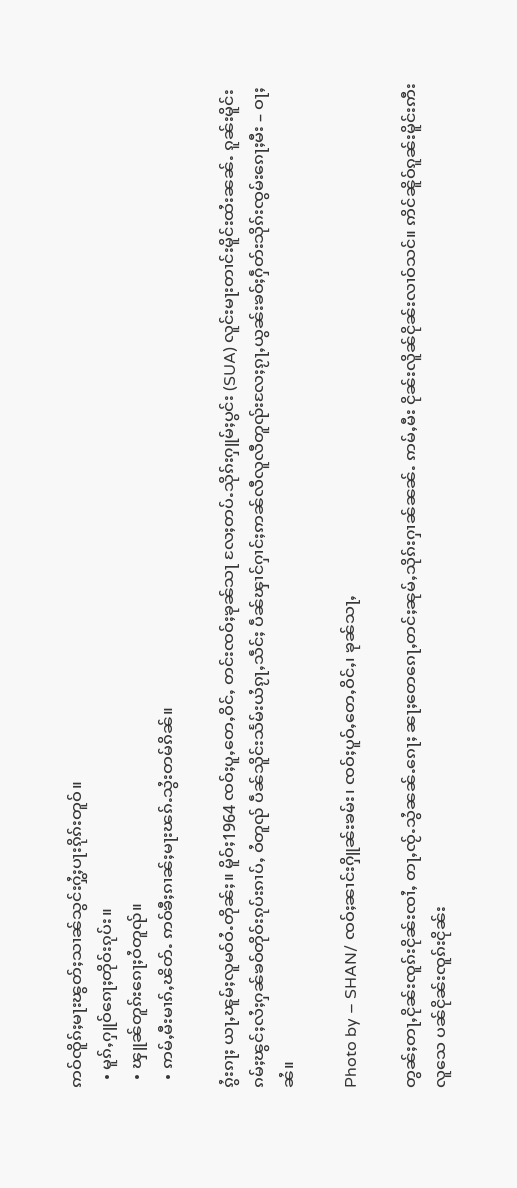ဢဝ်ၸိူၵ်ႈမႃးၽွတ်ႈသၢၼ်သွင်းႁွႆႈပႃးၵိုၵ်းတူဝ်။
  • မူၵ်ႇႁူဝ်ၵေႃႈတိုဝ်းၵုပ်း။
  • ၾူၼ်တူၵ်းၵေႃႈဝႆတူၺ်။
  • ဢမ်ႇမီးမၢၵ်ႇၽိတ်ႉ ဢဝ်ၶီႈၵၢၼ်ႈမႃးၽၵ်ႉသွႆးတမ်ၵိၼ်။

ၵွႆးၵႃႈ ယႃႇၽူမ်ႈလူမဝ်ဝႆႉတိုၼ်ႈ။ မိူဝ်ႈ1964 ၸဝ်ႈပူႇတေႇဝိင်ႇ တင်းၸဝ်ႈၶုၼ်သႃ လႄႈတပ်ႉသိုၵ်းႁူမ်ႈပွင်း (SUA) လူင်းမႃးတၢင်းမိူင်းထႆးၼၼ်ႉ ၵူၼ်းမိူင်းၵမ်ႈၽွင်ႈလႆႈႁၼ်ၶဝ်တိုဝ်းၵုပ်းၵၢပ်ႇ ဝႆတူၺ် ပဵၼ်သိူင်းသႅမ်းယႆၵႂႃႇသဵင်ႈ ပဵၼ်ၾၢင်ႁၢင်ႈဢၼ်လီလူလီတူၺ်းလႄႈၵႂႃႇယွၼ်းၶဝ်ႈႁဵတ်းသိုၵ်းၸွမ်းၵေႃႈမီး – ဝႃႈၼႆ။

Photo by – SHAN/ ၸဝ်ႈၼၢင်းႁိူၼ်းၶမ်း၊ ၸဝ်ႈပူဝ်ႇတေႇဝိင်ႇ၊ ၶုၼ်သႃႇ

တွၼ်ႈတႃႇငိုၼ်းၸူၵ်းငိုၼ်းၸၢႆႇ တႃႇၸႂ်ႉသွႆၼၼ်ႉၵေႃႈ ၼႃႈတေၵေႃႇတင်ႈၼုမ်ႇသိုၵ်းႁၢၼ်ၼၼ်ႉ ဢမ်ႇမီး ငိုၼ်းလိူၼ်ငိုၼ်းလၢဝ်သင်။ ဢိင်ၼိူဝ်ၵူၼ်းမိူင်းဢီးလူသေ ပၼ်ငိုၼ်းၸူၵ်းငိုၼ်း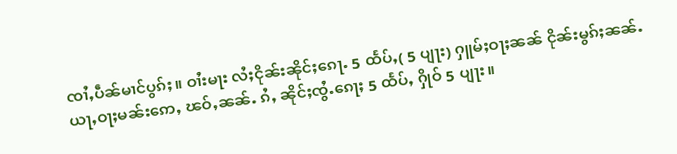ၸၢႆႇပဵၼ်မၢင်ပွၵ်ႈ။ ဝၢႆးမႃး လႆႈငိုၼ်းၼိုင်ႈၵေႃႉ 5 ထႅပ်ႇ( 5 ပျႃး) ႁူမ်ႈဝႃႈၼၼ် ငိုၼ်းမွၵ်ႈၼၼ်ႉယႃႇဝႃႈမၼ်းဢေႇ ၽဝ်ႇၼၼ်ႉ ၵႆႇ ၼိုင်ႈၸွႆႉၵေႃႈ 5 ထႅပ်ႇ ႁိုဝ် 5 ပျႃး။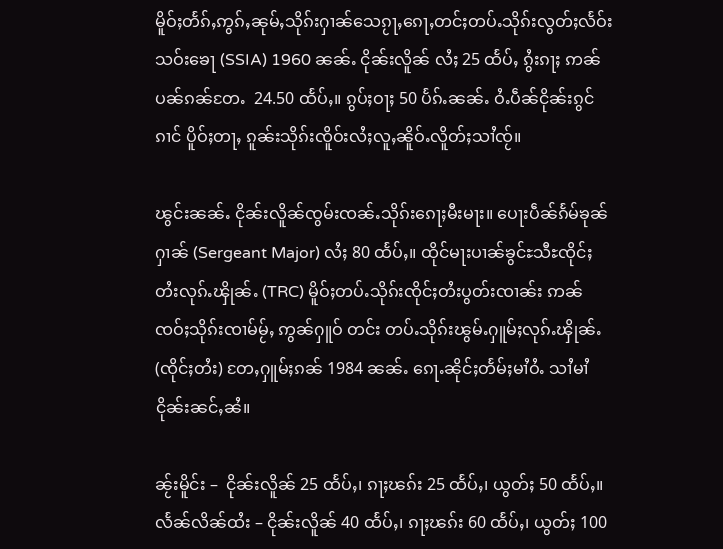မိူဝ်ႈတႅၵ်ႇဢွၵ်ႇၼုမ်ႇသိုၵ်းႁၢၼ်သေၵႂႃႇၵေႃႇတင်ႈတပ်ႉသိုၵ်းလွတ်ႈလႅဝ်းသဝ်းၶေႃ (SSIA) 1960 ၼၼ်ႉ ငိုၼ်းလိူၼ် လႆႈ 25 ထႅပ်ႇ ၵွႆးၵႃႈ ဢၼ်ပၼ်ၵၼ်တႄႉ  24.50 ထႅပ်ႇ။ ၵွပ်ႈဝႃႈ 50 ပႅၵ်ႉၼၼ်ႉ ဝႆႉပဵၼ်ငိုၼ်းၵွင်ၵၢင် ပိူဝ်ႈတႃႇ ၵူၼ်းသိုၵ်းၸိူဝ်းလႆႈလူႇၼိူဝ်ႉလိူတ်ႈသၢႆၸႂ်။

ၽွင်းၼၼ်ႉ ငိုၼ်းလိူၼ်ၸွမ်းၸၼ်ႉသိုၵ်းၵေႃႈမီးမႃး။ ပေႃးပဵၼ်ၵႅမ်ၶုၼ်ႁၢၼ် (Sergeant Major) လႆႈ 80 ထႅပ်ႇ။ ထိုင်မႃးပၢၼ်ၶွင်ႊသီႊၸိုင်ႈတႆးလုၵ်ႉၾိုၼ်ႉ (TRC) မိူဝ်ႈတပ်ႉသိုၵ်းၸိုင်ႈတႆးပွတ်းၸၢၼ်း ဢၼ်ၸဝ်ႈသိုၵ်းၸၢမ်မႂ်ႇ ဢွၼ်ႁူဝ် တင်း တပ်ႉသိုၵ်းၽွမ်ႉႁူမ်ႈလုၵ်ႉၾိုၼ်ႉ (ၸိုင်ႈတႆး) တႄႇႁူမ်ႈၵၼ် 1984 ၼၼ်ႉ ၵေႃႉၼိုင်ႈတႅမ်ႈမၢႆဝႆႉ သၢႆမၢႆငိုၼ်းၼင်ႇၼႆ။

ၼႂ်းမိူင်း –  ငိုၼ်းလိူၼ် 25 ထႅပ်ႇ၊ ၵႃႈၽၵ်း 25 ထႅပ်ႇ၊ ယွတ်ႈ 50 ထႅပ်ႇ။ လႅၼ်လိၼ်ထႆး – ငိုၼ်းလိူၼ် 40 ထႅပ်ႇ၊ ၵႃႈၽၵ်း 60 ထႅပ်ႇ၊ ယွတ်ႈ 100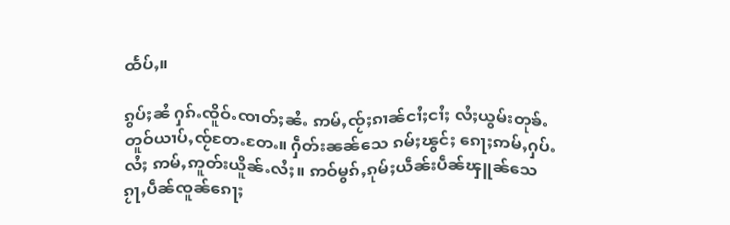ထႅပ်ႇ။

ၵွပ်ႈၼႆ ႁၵ်ႉၸိူဝ်ႉၸၢတ်ႈၼႆႉ ဢမ်ႇၸႂ်ႈၵၢၼ်ငၢႆႈငၢႆႈ လႆႈယွမ်းတုၶ်ႉတူဝ်ယၢပ်ႇၸႂ်တႄႉတႄႉ။ ႁဵတ်းၼၼ်သေ ၵမ်ႈၽွင်ႈ ၵေႃႈဢမ်ႇႁပ်ႉလႆႈ ဢမ်ႇဢူတ်းယိူၼ်ႉလႆႈ။ ဢဝ်မွၵ်ႇၵုမ်ႈယဵၼ်းပဵၼ်ၾူၼ်သေ ၵႂႃႇပဵၼ်ၸူၼ်ၵေႃႈ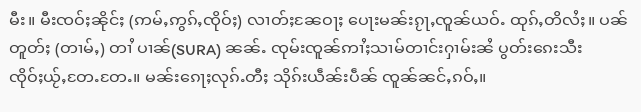မီး။ မီးၸဝ်ႈၼိုင်ႈ (ဢမ်ႇဢွၵ်ႇၸိုဝ်ႈ) လၢတ်ႈၼႄဝႃႈ ပေႃးမၼ်းၵႂႃႇၸူၼ်ယဝ်ႉ ထုၵ်ႇတိလႆႈ။ ပၼ်တူတ်ႈ (တၢမ်ႇ) တၢႆ ပၢၼ်(SURA) ၼၼ်ႉ ၸုမ်းၸူၼ်ဢၢႆႈသၢမ်တၢင်းႁၢမ်းၼႆ ပွတ်းၵေးသီး ၸိုဝ်ႈယႂ်ႇတႄႉတႄႉ။ မၼ်းၵေႃႈလုၵ်ႉတီႈ သိုၵ်းယဵၼ်းပဵၼ် ၸူၼ်ၼင်ႇၵဝ်ႇ။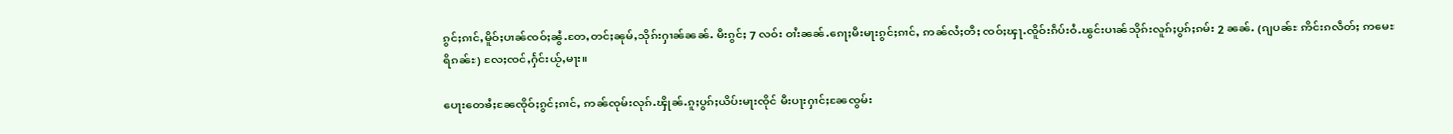ၵွင်ႈၵၢင်ႇမိူဝ်ႈပၢၼ်ၸဝ်ႈၼွႆႉတႄႇတင်ႈၼုမ်ႇသိုၵ်းႁၢၼ်ၼၼ်ႉ မီးၵွင်ႈ 7 လဝ်း ဝၢႆးၼၼ်ႉၵေႃႈမီးမႃးၵွင်ႈၵၢင်ႇ ဢၼ်လႆႈတီႈ ၸဝ်ႈၾႃႉၸိူဝ်းၵဵပ်းဝႆႉၽွင်းပၢၼ်သိုၵ်းလူၵ်ႈပွၵ်ႈၵမ်း 2 ၼၼ်ႉ (ၵျပၼ်ႊ ဢိင်းၵလဵတ်ႈ ဢမေႊရိၵၼ်ႊ) လႄႈၸင်ႇႁႅင်းယႂ်ႇမႃး။

ပေႃးတေၶႆႈၼႄၸိုဝ်ႈၵွင်ႈၵၢင်ႇ ဢၼ်ၸုမ်းလုၵ်ႉၾိုၼ်ႉၵူႈပွၵ်ႈယိပ်းမႃးၸိုင် မီးပႃးႁၢင်ႈၼႄၸွမ်း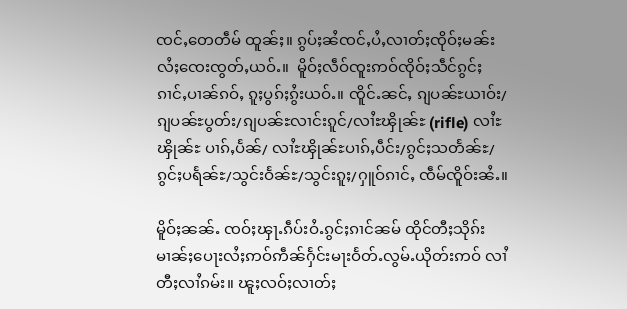ၸင်ႇတေတဵမ် ထူၼ်ႈ။ ၵွပ်ႈၼႆၸင်ႇပႆႇလၢတ်ႈၸိုဝ်ႈမၼ်းလႆႈၸေးၸွတ်ႇယဝ်ႉ။  မိူဝ်ႈလဵဝ်ၸူးဢဝ်ၸိုဝ်ႈသဵင်ၵွင်ႈၵၢင်ႇပၢၼ်ၵဝ်ႇ ၵူႈပွၵ်ႈၵွႆးယဝ်ႉ။ ၸိူင်ႉၼင်ႇ ၵျပၼ်ႊယၢဝ်း/ၵျပၼ်ႊပွတ်း/ၵျပၼ်ႊလၢင်းၵူင်/လၢႆႊၾိုၼ်ႊ (rifle) လၢႆႊၾိုၼ်ႊ ပၢၵ်ႇပႅၼ်/ လၢႆႊၾိုၼ်ႊပၢၵ်ႇပဵင်း/ၵွင်ႈသတႅၼ်ႊ/ၵွင်ႈပရႅၼ်ႊ/သွင်းဝႅၼ်ႊ/သွင်းၵူႈ/ႁူဝ်ၵၢင်ႇ ၸဵမ်ၸိူဝ်းၼႆႉ။

မိူဝ်ႈၼၼ်ႉ ၸဝ်ႈၾႃႉၵဵပ်းဝႆႉၵွင်ႈၵၢင်ၼမ် ထိုင်တီႈသိုၵ်းမၢၼ်ႈပေႃးလႆႈဢဝ်ဢဵၼ်ႁႅင်းမႃးဝႅတ်ႉလွမ်ႉယိုတ်းဢဝ် လၢႆတီႈလၢႆၵမ်း။ ၽူႈလဝ်ႈလၢတ်ႈ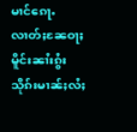မၢင်ၵေႃႉလၢတ်ႈၼႄဝႃႈ မိူင်းၼၢႆးၵွႆး သိုၵ်းမၢၼ်ႈလႆႈ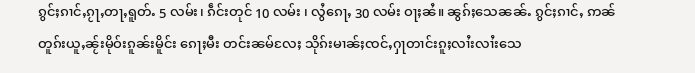ၵွင်ႈၵၢင်ႇၵႂႃႇတႃႇရူတ်ႉ 5 လမ်း၊ ၵဵင်းတုင် 10 လမ်း ၊ လွႆၵေႃႇ 30 လမ်း ဝႃႈၼႆ။ ၼွၵ်ႈသေၼၼ်ႉ ၵွင်ႈၵၢင်ႇ ဢၼ်တူၵ်းယူႇၼႂ်းမိုဝ်းၵူၼ်းမိူင်း ၵေႃႈမီး တင်းၼမ်လႄႈ သိုၵ်းမၢၼ်ႈၸင်ႇႁႃတၢင်းၵူႈလၢႆးလၢႆးသေ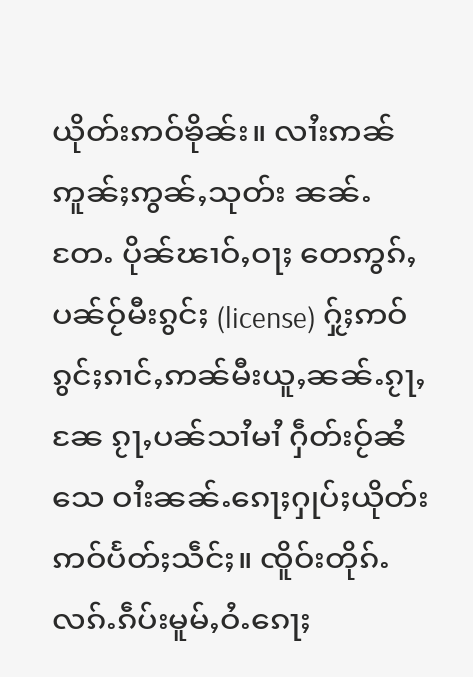ယိုတ်းဢဝ်ၶိုၼ်း။ လၢႆးဢၼ်ဢူၼ်ႈဢွၼ်ႇသုတ်း ၼၼ်ႉ တႄႉ ပိုၼ်ၽၢဝ်ႇဝႃႈ တေဢွၵ်ႇပၼ်ဝႂ်မီးၵွင်ႈ (license) ႁႂ်ႈဢဝ်ၵွင်ႈၵၢင်ႇဢၼ်မီးယူႇၼၼ်ႉၵႂႃႇၼႄ ၵႂႃႇပၼ်သၢႆမၢႆ ႁဵတ်းဝႂ်ၼႆသေ ဝၢႆးၼၼ်ႉၵေႃႈႁုပ်ႈယိုတ်းဢဝ်ပႅတ်ႈသဵင်ႈ။ ၸိူဝ်းတိုၵ်ႉလၵ်ႉၵဵပ်းမူမ်ႇဝႆႉၵေႃႈ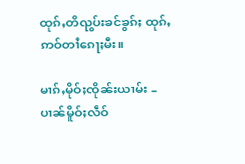ထုၵ်ႇတိၺွပ်းၶင်ၶွၵ်ႈ ထုၵ်ႇဢဝ်တၢႆၵေႃႈမီး။

မၢၵ်ႇမိုဝ်ႈၸိုၼ်းယၢမ်း – ပၢၼ်မိူဝ်ႈလဵဝ်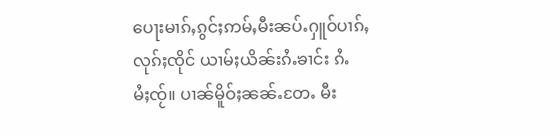ပေႃးမၢၵ်ႇၵွင်ႈဢမ်ႇမီးၼပ်ႉႁူဝ်ပၢၵ်ႇလုၵ်ႈၸိုင် ယၢမ်ႈယိၼ်းၵႆႉၶၢင်း ၵႆႉမႆႈၸႂ်။ ပၢၼ်မိူဝ်ႈၼၼ်ႉတႄႉ မီး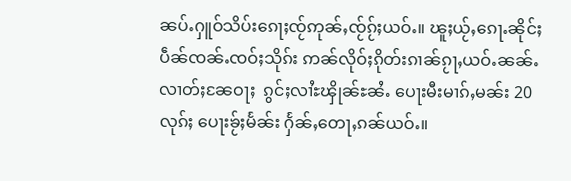ၼပ်ႉႁူဝ်သိပ်းၵေႃႈၸႂ်ဢုၼ်ႇၸႂ်ၵႂ်ႈယဝ်ႉ။ ၽူႈယႂ်ႇၵေႃႉၼိုင်ႈ ပဵၼ်ၸၼ်ႉၸဝ်ႈသိုၵ်း ဢၼ်လိုဝ်ႈၵိုတ်းၵၢၼ်ၵႂႃႇယဝ်ႉၼၼ်ႉလၢတ်ႈၼႄဝႃႈ  ၵွင်ႈလၢႆႊၾိုၼ်ႊၼႆႉ ပေႃးမီးမၢၵ်ႇမၼ်း 20 လုၵ်ႈ ပေႃးၶႂ်ႈမႅၼ်း ႁႅၼ်ႇတေႃႇၵၼ်ယဝ်ႉ။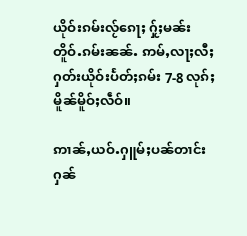ယိုဝ်းၵမ်းလႂ်ၵေႃႈ ႁႂ်ႈမၼ်းတိူဝ်ႉၵမ်းၼၼ်ႉ ဢမ်ႇလႃႈလီႈႁတ်းယိုဝ်းပႅတ်ႈၵမ်း 7-8 လုၵ်ႈ မိူၼ်မိူဝ်ႈလဵဝ်။

ဢၢၼ်ႇယဝ်ႉႁူမ်ႈပၼ်တၢင်းႁၼ်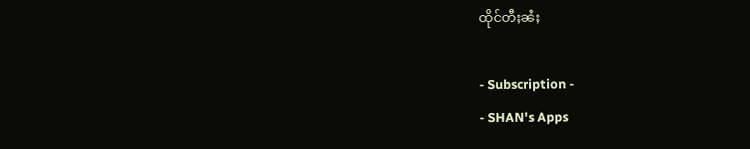ထိုင်တီႈၼႆႈ

- Subscription -
- SHAN's Apps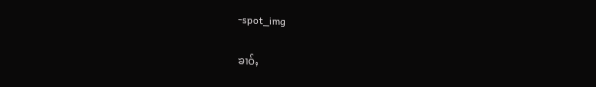-spot_img

ၶၢဝ်ႇ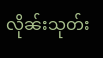လိုၼ်းသုတ်း